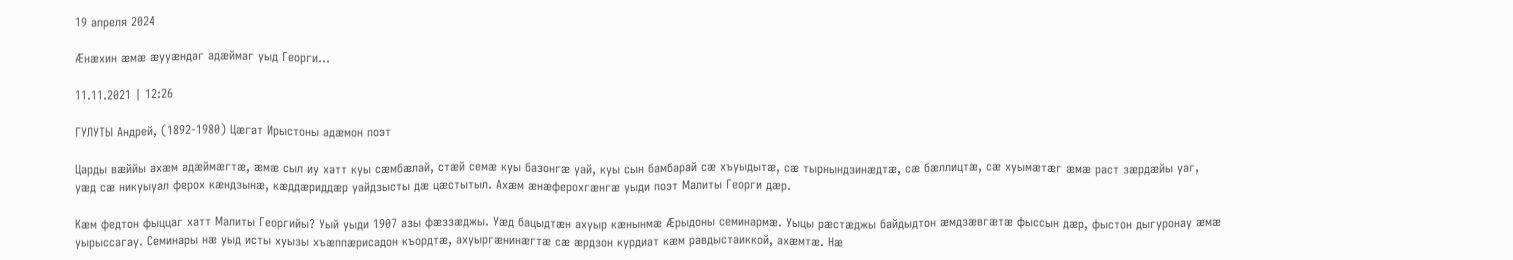19 апреля 2024

Ӕнӕхин ӕмӕ ӕууӕндаг адӕймаг уыд Георги…

11.11.2021 | 12:26

ГУЛУТЫ Андрей, (1892-1980) Цæгат Ирыстоны адæмон поэт

Царды вӕййы ахӕм адӕймӕгтӕ, ӕмӕ сыл иу хатт куы сӕмбӕлай, стӕй семӕ куы базонгӕ уай, куы сын бамбарай сӕ хъуыдытӕ, сӕ тырнындзинӕдтӕ, сӕ бӕллицтӕ, сӕ хуымӕтӕг ӕмӕ раст зӕрдӕйы уаг, уӕд сӕ никуыуал ферох кӕндзынӕ, кӕддӕриддӕр уайдзысты дӕ цӕстытыл. Ахӕм ӕнӕферохгӕнгӕ уыди поэт Малиты Георги дӕр.

Кӕм федтон фыццаг хатт Малиты Георгийы? Уый уыди 1907 азы фӕззӕджы. Уӕд бацыдтӕн ахуыр кӕнынмӕ Ӕрыдоны семинармӕ. Уыцы рӕстӕджы байдыдтон ӕмдзӕвгӕтӕ фыссын дӕр, фыстон дыгуронау ӕмӕ уырыссагау. Семинары нӕ уыд исты хуызы хъӕппӕрисадон къордтӕ, ахуыргӕнинӕгтӕ сӕ ӕрдзон курдиат кӕм равдыстаиккой, ахӕмтӕ. Нӕ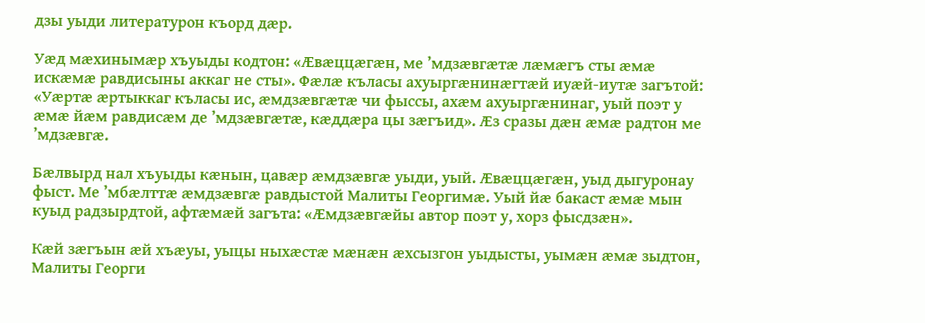дзы уыди литературон къорд дӕр.

Уӕд мӕхинымӕр хъуыды кодтон: «Ӕвӕццӕгӕн, ме ’мдзӕвгӕтӕ лӕмӕгъ сты ӕмӕ искӕмӕ равдисыны аккаг не сты». Фӕлӕ къласы ахуыргӕнинӕгтӕй иуӕй-иутӕ загътой: «Уӕртӕ ӕртыккаг къласы ис, ӕмдзӕвгӕтӕ чи фыссы, ахӕм ахуыргӕнинаг, уый поэт у ӕмӕ йӕм равдисӕм де ’мдзӕвгӕтӕ, кӕддӕра цы зӕгъид». Ӕз сразы дӕн ӕмӕ радтон ме ’мдзӕвгӕ.

Бӕлвырд нал хъуыды кӕнын, цавӕр ӕмдзӕвгӕ уыди, уый. Ӕвӕццӕгӕн, уыд дыгуронау фыст. Ме ’мбӕлттӕ ӕмдзӕвгӕ равдыстой Малиты Георгимӕ. Уый йӕ бакаст ӕмӕ мын куыд радзырдтой, афтӕмӕй загъта: «Ӕмдзӕвгӕйы автор поэт у, хорз фысдзӕн».

Кӕй зӕгъын ӕй хъӕуы, уыцы ныхӕстӕ мӕнӕн ӕхсызгон уыдысты, уымӕн ӕмӕ зыдтон, Малиты Георги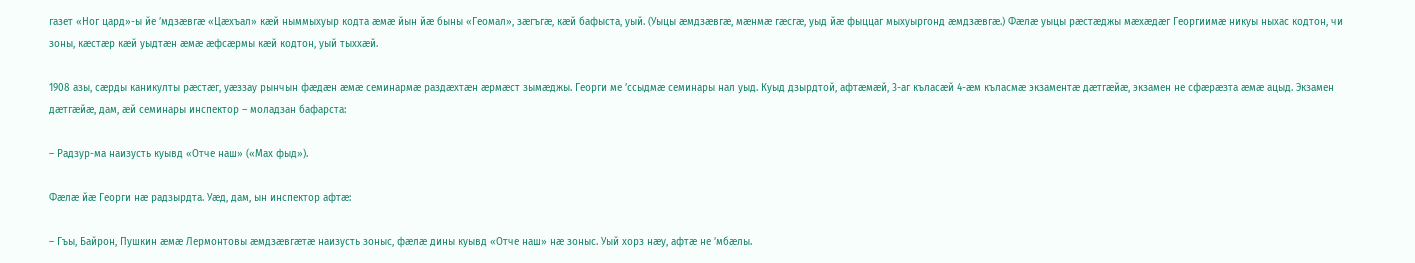газет «Ног цард»-ы йе ’мдзӕвгӕ «Цӕхъал» кӕй ныммыхуыр кодта ӕмӕ йын йӕ быны «Геомал», зӕгъгӕ, кӕй бафыста, уый. (Уыцы ӕмдзӕвгӕ, мӕнмӕ гӕсгӕ, уыд йӕ фыццаг мыхуыргонд ӕмдзӕвгӕ.) Фӕлӕ уыцы рӕстӕджы мӕхӕдӕг Георгиимӕ никуы ныхас кодтон, чи зоны, кӕстӕр кӕй уыдтӕн ӕмӕ ӕфсӕрмы кӕй кодтон, уый тыххӕй.

1908 азы, сӕрды каникулты рӕстӕг, уӕззау рынчын фӕдӕн ӕмӕ семинармӕ раздӕхтӕн ӕрмӕст зымӕджы. Георги ме ’ссыдмӕ семинары нал уыд. Куыд дзырдтой, афтӕмӕй, 3-аг къласӕй 4-ӕм къласмӕ экзаментӕ дӕтгӕйӕ, экзамен не сфӕрӕзта ӕмӕ ацыд. Экзамен дӕтгӕйӕ, дам, ӕй семинары инспектор – моладзан бафарста:

– Радзур-ма наизусть куывд «Отче наш» («Мах фыд»).

Фӕлӕ йӕ Георги нӕ радзырдта. Уӕд, дам, ын инспектор афтӕ:

– Гъы, Байрон, Пушкин ӕмӕ Лермонтовы ӕмдзӕвгӕтӕ наизусть зоныс, фӕлӕ дины куывд «Отче наш» нӕ зоныс. Уый хорз нӕу, афтӕ не ’мбӕлы.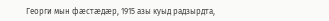Георги мын фӕстӕдӕр, 1915 азы куыд радзырдта,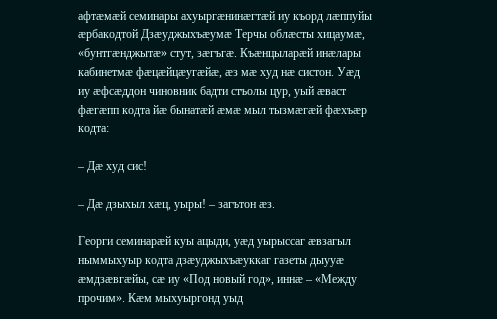афтӕмӕй семинары ахуыргӕнинӕгтӕй иу къорд лӕппуйы ӕрбакодтой Дзӕуджыхъӕумӕ Терчы облӕсты хицаумӕ, «бунтгӕнджытӕ» стут, зӕгъгӕ. Къӕнцыларӕй инӕлары кабинетмӕ фӕцӕйцӕугӕйӕ, ӕз мӕ худ нӕ систон. Уӕд иу ӕфсӕддон чиновник бадти стъолы цур, уый ӕваст фӕгӕпп кодта йӕ бынатӕй ӕмӕ мыл тызмӕгӕй фӕхъӕр кодта:

– Дӕ худ сис!

– Дӕ дзыхыл хӕц, уыры! – загътон ӕз.

Георги семинарӕй куы ацыди, уӕд уырыссаг ӕвзагыл ныммыхуыр кодта дзӕуджыхъӕуккаг газеты дыууӕ ӕмдзӕвгӕйы, сӕ иу «Под новый год», иннӕ – «Между прочим». Кӕм мыхуыргонд уыд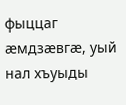фыццаг ӕмдзӕвгӕ, уый нал хъуыды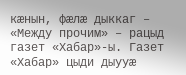кӕнын, фӕлӕ дыккаг – «Между прочим» – рацыд газет «Хабар»-ы. Газет «Хабар» цыди дыууӕ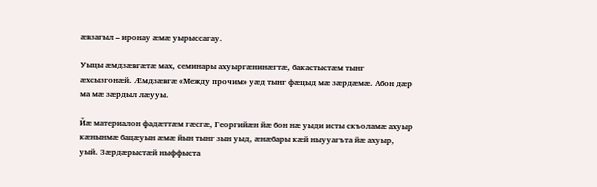ӕвзагыл – иронау ӕмӕ уырыссагау.

Уыцы ӕмдзӕвгӕтӕ мах, семинары ахуыргӕнинӕгтӕ, бакастыстӕм тынг ӕхсызгонӕй. Ӕмдзӕвгӕ «Между прочим» уӕд тынг фӕцыд мӕ зӕрдӕмӕ. Абон дӕр ма мӕ зӕрдыл лӕууы.

Йӕ материалон фадӕттӕм гӕсгӕ, Георгийӕн йӕ бон нӕ уыди исты скъоламӕ ахуыр кӕнынмӕ бацӕуын ӕмӕ йын тынг зын уыд, ӕнӕбары кӕй ныууагъта йӕ ахуыр, уый. Зӕрдӕрыстӕй ныффыста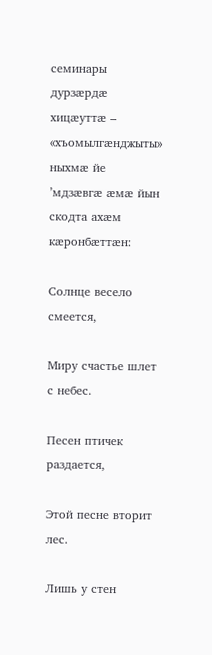семинары дурзӕрдӕ хицӕуттӕ – «хъомылгӕнджыты» ныхмӕ йе ’мдзӕвгӕ ӕмӕ йын скодта ахӕм кӕронбӕттӕн:

Солнце весело смеется,

Миру счастье шлет с небес.

Песен птичек раздается,

Этой песне вторит лес.

Лишь у стен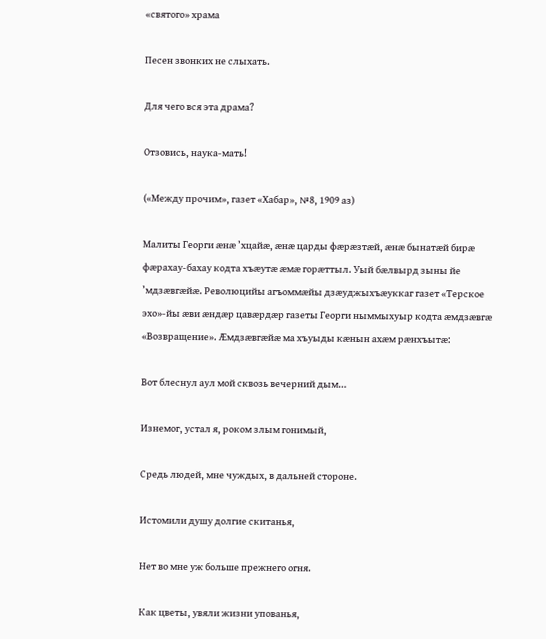«святого» храма

Песен звонких не слыхать.

Для чего вся эта драма?

Отзовись, наука-мать!

(«Между прочим», газет «Хабар», №8, 1909 аз)

Малиты Георги ӕнӕ ’хцайӕ, ӕнӕ царды фӕрӕзтӕй, ӕнӕ бынатӕй бирӕ фӕрахау-бахау кодта хъӕутӕ ӕмӕ горӕттыл. Уый бӕлвырд зыны йе ’мдзӕвгӕйӕ. Революцийы агъоммӕйы дзӕуджыхъӕуккаг газет «Терское эхо»-йы ӕви ӕндӕр цавӕрдӕр газеты Георги ныммыхуыр кодта ӕмдзӕвгӕ «Возвращение». Ӕмдзӕвгӕйӕ ма хъуыды кӕнын ахӕм рӕнхъытӕ:

Вот блеснул аул мой сквозь вечерний дым…

Изнемог, устал я, роком злым гонимый,

Средь людей, мне чуждых, в дальней стороне.

Истомили душу долгие скитанья,

Нет во мне уж больше прежнего огня.

Как цветы, увяли жизни упованья,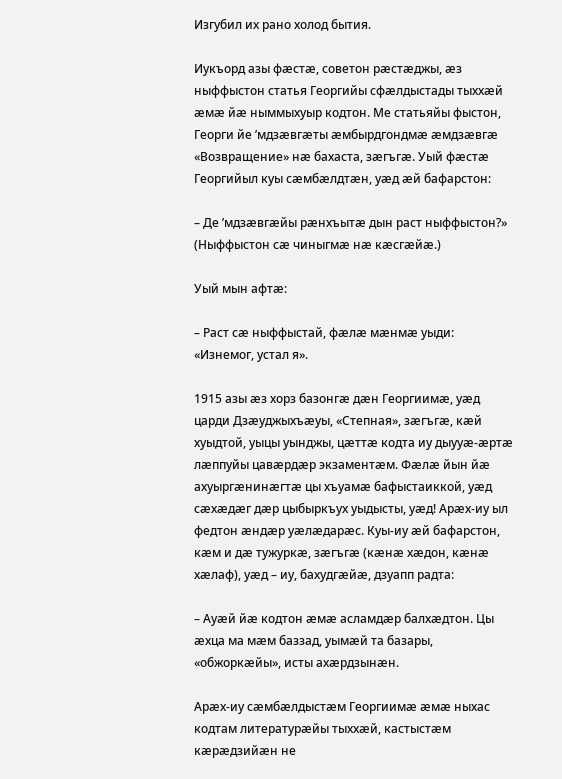Изгубил их рано холод бытия.

Иукъорд азы фӕстӕ, советон рӕстӕджы, ӕз ныффыстон статья Георгийы сфӕлдыстады тыххӕй ӕмӕ йӕ ныммыхуыр кодтон. Ме статьяйы фыстон, Георги йе ’мдзӕвгӕты ӕмбырдгондмӕ ӕмдзӕвгӕ «Возвращение» нӕ бахаста, зӕгъгӕ. Уый фӕстӕ Георгийыл куы сӕмбӕлдтӕн, уӕд ӕй бафарстон:

– Де ’мдзӕвгӕйы рӕнхъытӕ дын раст ныффыстон?» (Ныффыстон сӕ чиныгмӕ нӕ кӕсгӕйӕ.)

Уый мын афтӕ:

– Раст сӕ ныффыстай, фӕлӕ мӕнмӕ уыди: «Изнемог, устал я».

1915 азы ӕз хорз базонгӕ дӕн Георгиимӕ, уӕд царди Дзӕуджыхъӕуы, «Степная», зӕгъгӕ, кӕй хуыдтой, уыцы уынджы, цӕттӕ кодта иу дыууӕ-ӕртӕ лӕппуйы цавӕрдӕр экзаментӕм. Фӕлӕ йын йӕ ахуыргӕнинӕгтӕ цы хъуамӕ бафыстаиккой, уӕд сӕхӕдӕг дӕр цыбыркъух уыдысты, уӕд! Арӕх-иу ыл федтон ӕндӕр уӕлӕдарӕс. Куы-иу ӕй бафарстон, кӕм и дӕ тужуркӕ, зӕгъгӕ (кӕнӕ хӕдон, кӕнӕ хӕлаф), уӕд – иу, бахудгӕйӕ, дзуапп радта:

– Ауӕй йӕ кодтон ӕмӕ асламдӕр балхӕдтон. Цы ӕхца ма мӕм баззад, уымӕй та базары, «обжоркӕйы», исты ахӕрдзынӕн.

Арӕх-иу сӕмбӕлдыстӕм Георгиимӕ ӕмӕ ныхас кодтам литературӕйы тыххӕй, кастыстӕм кӕрӕдзийӕн не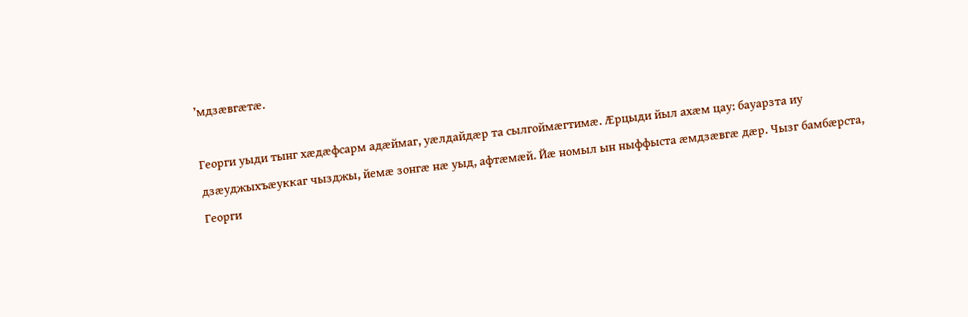’мдзӕвгӕтӕ.

Георги уыди тынг хӕдӕфсарм адӕймаг, уӕлдайдӕр та сылгоймӕгтимӕ. Ӕрцыди йыл ахӕм цау: бауарзта иу дзӕуджыхъӕуккаг чызджы, йемӕ зонгӕ нӕ уыд, афтӕмӕй. Йӕ номыл ын ныффыста ӕмдзӕвгӕ дӕр. Чызг бамбӕрста, Георги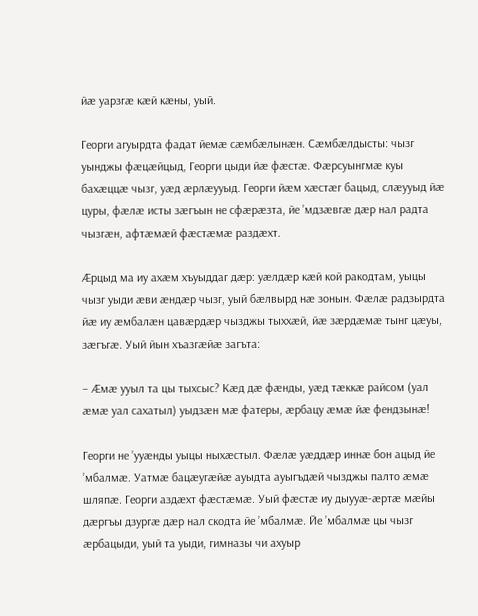йӕ уарзгӕ кӕй кӕны, уый.

Георги агуырдта фадат йемӕ сӕмбӕлынӕн. Сӕмбӕлдысты: чызг уынджы фӕцӕйцыд, Георги цыди йӕ фӕстӕ. Фӕрсуынгмӕ куы бахӕццӕ чызг, уӕд ӕрлӕууыд. Георги йӕм хӕстӕг бацыд, слӕууыд йӕ цуры, фӕлӕ исты зӕгъын не сфӕрӕзта, йе ’мдзӕвгӕ дӕр нал радта чызгӕн, афтӕмӕй фӕстӕмӕ раздӕхт.

Ӕрцыд ма иу ахӕм хъуыддаг дӕр: уӕлдӕр кӕй кой ракодтам, уыцы чызг уыди ӕви ӕндӕр чызг, уый бӕлвырд нӕ зонын. Фӕлӕ радзырдта йӕ иу ӕмбалӕн цавӕрдӕр чызджы тыххӕй, йӕ зӕрдӕмӕ тынг цӕуы, зӕгъгӕ. Уый йын хъазгӕйӕ загъта:

– Ӕмӕ ууыл та цы тыхсыс? Кӕд дӕ фӕнды, уӕд тӕккӕ райсом (уал ӕмӕ уал сахатыл) уыдзӕн мӕ фатеры, ӕрбацу ӕмӕ йӕ фендзынӕ!

Георги не ’ууӕнды уыцы ныхӕстыл. Фӕлӕ уӕддӕр иннӕ бон ацыд йе ’мбалмӕ. Уатмӕ бацӕугӕйӕ ауыдта ауыгъдӕй чызджы палто ӕмӕ шляпӕ. Георги аздӕхт фӕстӕмӕ. Уый фӕстӕ иу дыууӕ-ӕртӕ мӕйы дӕргъы дзургӕ дӕр нал скодта йе ’мбалмӕ. Йе ’мбалмӕ цы чызг ӕрбацыди, уый та уыди, гимназы чи ахуыр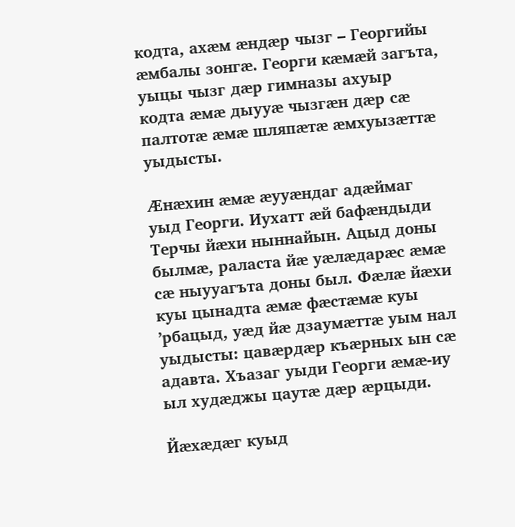кодта, ахӕм ӕндӕр чызг – Георгийы ӕмбалы зонгӕ. Георги кӕмӕй загъта, уыцы чызг дӕр гимназы ахуыр кодта ӕмӕ дыууӕ чызгӕн дӕр сӕ палтотӕ ӕмӕ шляпӕтӕ ӕмхуызӕттӕ уыдысты.

Ӕнӕхин ӕмӕ ӕууӕндаг адӕймаг уыд Георги. Иухатт ӕй бафӕндыди Терчы йӕхи ныннайын. Ацыд доны былмӕ, раласта йӕ уӕлӕдарӕс ӕмӕ сӕ ныууагъта доны был. Фӕлӕ йӕхи куы цынадта ӕмӕ фӕстӕмӕ куы ’рбацыд, уӕд йӕ дзаумӕттӕ уым нал уыдысты: цавӕрдӕр къӕрных ын сӕ адавта. Хъазаг уыди Георги ӕмӕ-иу ыл худӕджы цаутӕ дӕр ӕрцыди.

Йӕхӕдӕг куыд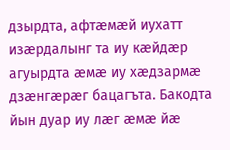дзырдта, афтӕмӕй иухатт изӕрдалынг та иу кӕйдӕр агуырдта ӕмӕ иу хӕдзармӕ дзӕнгӕрӕг бацагъта. Бакодта йын дуар иу лӕг ӕмӕ йӕ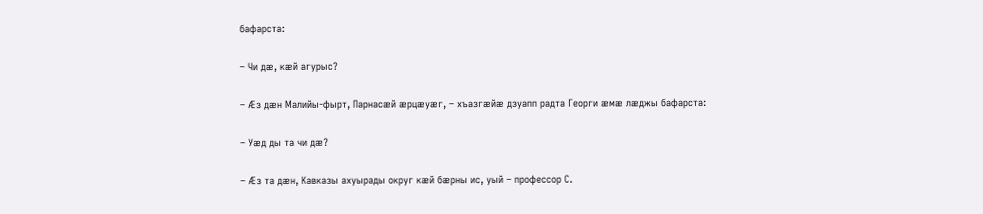бафарста:

– Чи дӕ, кӕй агурыс?

– Ӕз дӕн Малийы-фырт, Парнасӕй ӕрцӕуӕг, – хъазгӕйӕ дзуапп радта Георги ӕмӕ лӕджы бафарста:

– Уӕд ды та чи дӕ?

– Ӕз та дӕн, Кавказы ахуырады округ кӕй бӕрны ис, уый – профессор С.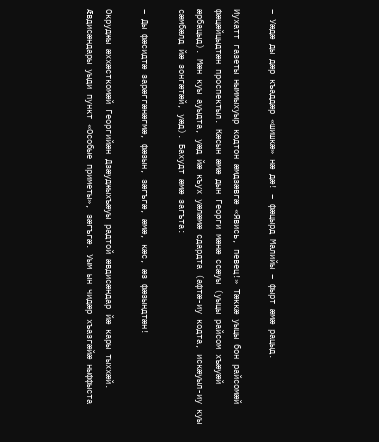– Уӕдӕ ды дӕр къаддӕр «шишкӕ» нӕ дӕ! – фӕцырд Малийы – фырт ӕмӕ рацыд.

Иухатт газеты ныммыхуыр кодтон ӕмдзӕвгӕ «Явись, певец!» Тӕккӕ уыцы бон райсомӕй фӕцӕйцыдтӕн проспектыл. Кӕсын ӕмӕ дын Георги мӕнӕ ссӕуы (уыцы райсом хъӕуӕй ӕрбацыд). Мӕн куы ауыдта, уӕд йӕ къух уӕлӕмӕ сдардта (афтӕ-иу кодта, искӕуыл-иу куы сӕмбӕлд йӕ зонгӕтӕй, уӕд). Бахудт ӕмӕ загъта:

– Ды фӕсидтӕ зарӕггӕнӕгмӕ, фӕзын, зӕгъгӕ, ӕмӕ, кӕс, ӕз фӕзындтӕн!

Окруджы ӕххӕсткомӕй Георгийӕн Дзӕуджыхъӕуы радтой ӕвдисӕндар йӕ кары тыххӕй. Ӕвдисӕндары уыди пункт «Особые приметы», зӕгъгӕ. Уым ын чидӕр хъазгӕйӕ ныффыста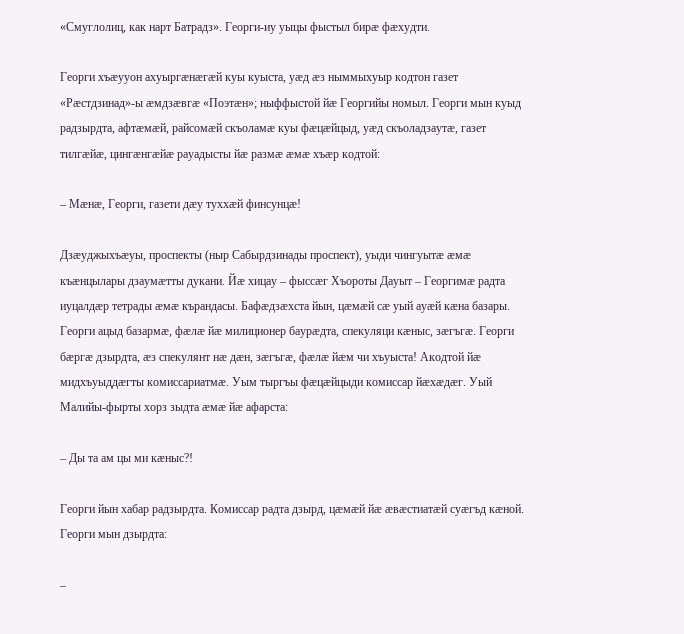«Смуглолиц, как нарт Батрадз». Георги-иу уыцы фыстыл бирӕ фӕхудти.

Георги хъӕууон ахуыргӕнӕгӕй куы куыста, уӕд ӕз ныммыхуыр кодтон газет «Рӕстдзинад»-ы ӕмдзӕвгӕ «Поэтӕн»; ныффыстой йӕ Георгийы номыл. Георги мын куыд радзырдта, афтӕмӕй, райсомӕй скъоламӕ куы фӕцӕйцыд, уӕд скъоладзаутӕ, газет тилгӕйӕ, цингӕнгӕйӕ рауадысты йӕ размӕ ӕмӕ хъӕр кодтой:

– Мӕнӕ, Георги, газети дӕу туххӕй финсунцӕ!

Дзӕуджыхъӕуы, проспекты (ныр Сабырдзинады проспект), уыди чингуытӕ ӕмӕ къӕнцылары дзаумӕтты дукани. Йӕ хицау – фыссӕг Хъороты Дауыт – Георгимӕ радта иуцалдӕр тетрады ӕмӕ кърандасы. Бафӕдзӕхста йын, цӕмӕй сӕ уый ауӕй кӕна базары. Георги ацыд базармӕ, фӕлӕ йӕ милиционер баурӕдта, спекуляци кӕныс, зӕгъгӕ. Георги бӕргӕ дзырдта, ӕз спекулянт нӕ дӕн, зӕгъгӕ, фӕлӕ йӕм чи хъуыста! Акодтой йӕ мидхъуыддӕгты комиссариатмӕ. Уым тыргъы фӕцӕйцыди комиссар йӕхӕдӕг. Уый Малийы-фырты хорз зыдта ӕмӕ йӕ афарста:

– Ды та ам цы ми кӕныс?!

Георги йын хабар радзырдта. Комиссар радта дзырд, цӕмӕй йӕ ӕвӕстиатӕй суӕгъд кӕной. Георги мын дзырдта:

–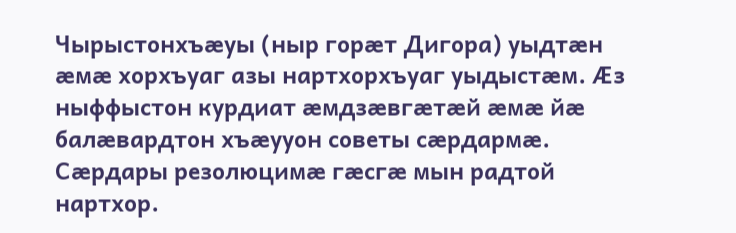Чырыстонхъӕуы (ныр горӕт Дигора) уыдтӕн ӕмӕ хорхъуаг азы нартхорхъуаг уыдыстӕм. Ӕз ныффыстон курдиат ӕмдзӕвгӕтӕй ӕмӕ йӕ балӕвардтон хъӕууон советы сӕрдармӕ. Сӕрдары резолюцимӕ гӕсгӕ мын радтой нартхор.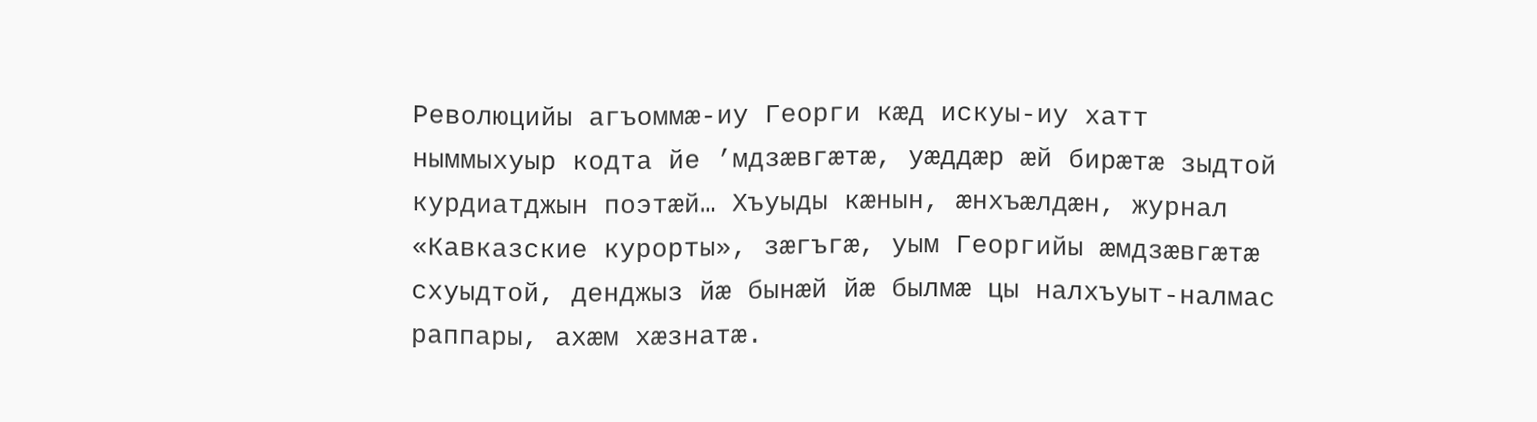Революцийы агъоммӕ-иу Георги кӕд искуы-иу хатт ныммыхуыр кодта йе ’мдзӕвгӕтӕ, уӕддӕр ӕй бирӕтӕ зыдтой курдиатджын поэтӕй… Хъуыды кӕнын, ӕнхъӕлдӕн, журнал «Кавказские курорты», зӕгъгӕ, уым Георгийы ӕмдзӕвгӕтӕ схуыдтой, денджыз йӕ бынӕй йӕ былмӕ цы налхъуыт-налмас раппары, ахӕм хӕзнатӕ.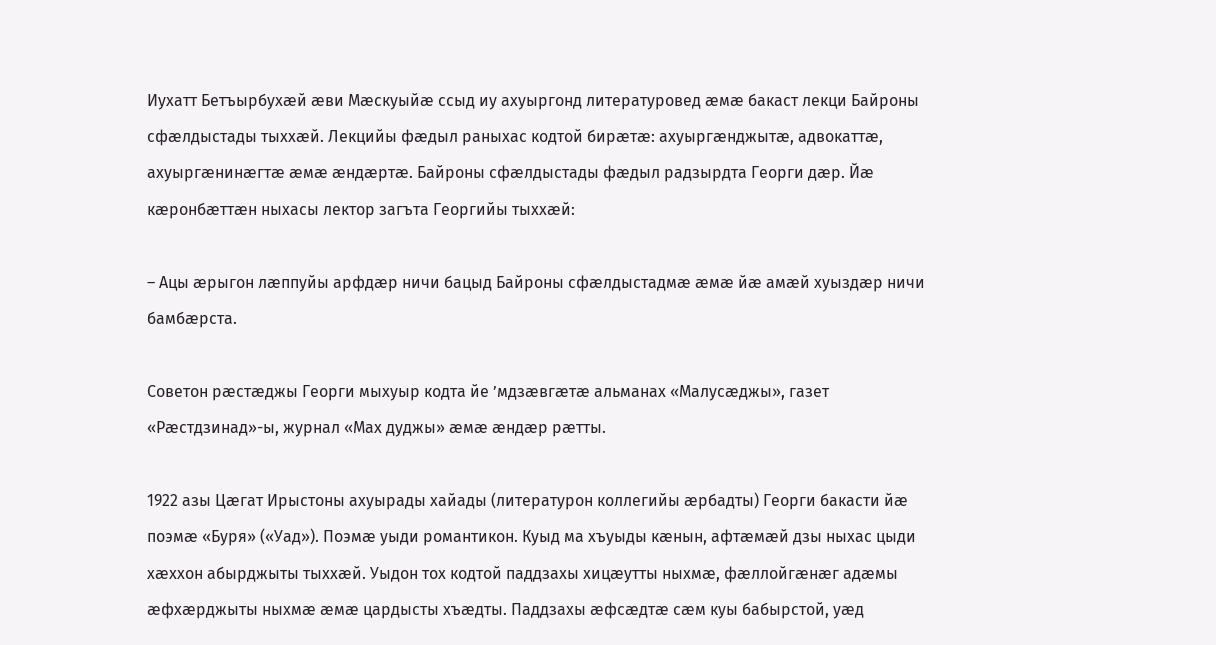Иухатт Бетъырбухӕй ӕви Мӕскуыйӕ ссыд иу ахуыргонд литературовед ӕмӕ бакаст лекци Байроны сфӕлдыстады тыххӕй. Лекцийы фӕдыл раныхас кодтой бирӕтӕ: ахуыргӕнджытӕ, адвокаттӕ, ахуыргӕнинӕгтӕ ӕмӕ ӕндӕртӕ. Байроны сфӕлдыстады фӕдыл радзырдта Георги дӕр. Йӕ кӕронбӕттӕн ныхасы лектор загъта Георгийы тыххӕй:

– Ацы ӕрыгон лӕппуйы арфдӕр ничи бацыд Байроны сфӕлдыстадмӕ ӕмӕ йӕ амӕй хуыздӕр ничи бамбӕрста.

Советон рӕстӕджы Георги мыхуыр кодта йе ’мдзӕвгӕтӕ альманах «Малусӕджы», газет «Рӕстдзинад»-ы, журнал «Мах дуджы» ӕмӕ ӕндӕр рӕтты.

1922 азы Цӕгат Ирыстоны ахуырады хайады (литературон коллегийы ӕрбадты) Георги бакасти йӕ поэмӕ «Буря» («Уад»). Поэмӕ уыди романтикон. Куыд ма хъуыды кӕнын, афтӕмӕй дзы ныхас цыди хӕххон абырджыты тыххӕй. Уыдон тох кодтой паддзахы хицӕутты ныхмӕ, фӕллойгӕнӕг адӕмы ӕфхӕрджыты ныхмӕ ӕмӕ цардысты хъӕдты. Паддзахы ӕфсӕдтӕ сӕм куы бабырстой, уӕд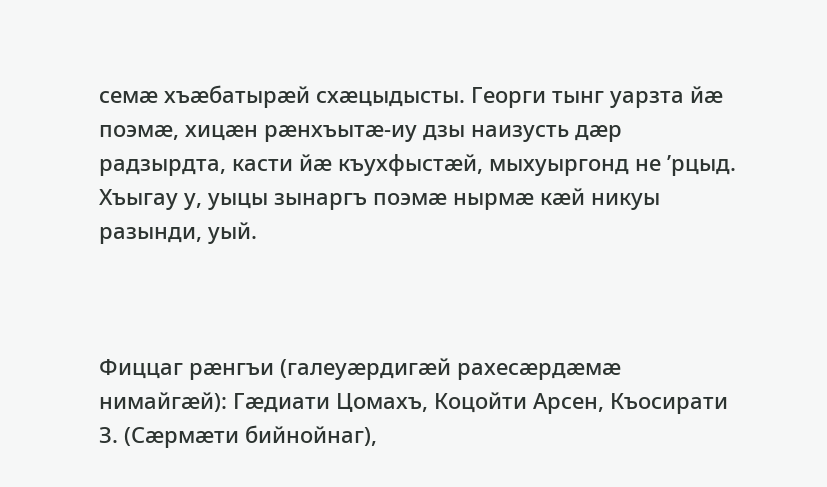семӕ хъӕбатырӕй схӕцыдысты. Георги тынг уарзта йӕ поэмӕ, хицӕн рӕнхъытӕ-иу дзы наизусть дӕр радзырдта, касти йӕ къухфыстӕй, мыхуыргонд не ’рцыд. Хъыгау у, уыцы зынаргъ поэмӕ нырмӕ кӕй никуы разынди, уый.



Фиццаг рӕнгъи (галеуӕрдигӕй рахесӕрдӕмӕ нимайгӕй): Гӕдиати Цомахъ, Коцойти Арсен, Къосирати З. (Сӕрмӕти бийнойнаг),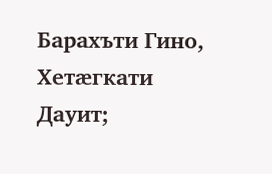Барахъти Гино, Хетӕгкати Дауит;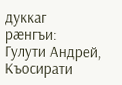дуккаг рӕнгъи: Гулути Андрей, Къосирати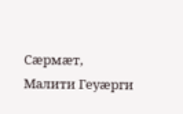Сӕрмӕт, Малити Геуӕрги